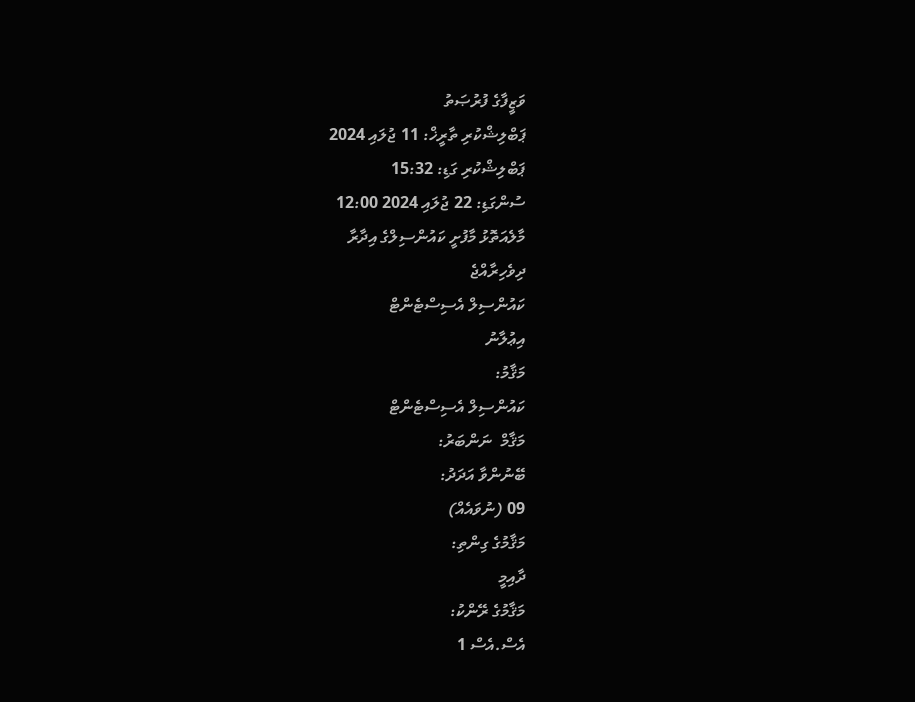ވަޒީފާގެ ފުރުޞަތު
ޕަބްލިޝްކުރި ތާރީޚް: 11 ޖުލައި 2024
ޕަބްލިޝްކުރި ގަޑި: 15:32
ސުންގަޑި: 22 ޖުލައި 2024 12:00
މާލެއަތޮޅު މާފުށީ ކައުންސިލްގެ އިދާރާ
ދިވެހިރާއްޖެ
ކައުންސިލް އެސިސްޓެންޓް
އިޢުލާނު
މަޤާމު:
ކައުންސިލް އެސިސްޓެންޓް
މަޤާމް  ނަންބަރު:
ބޭނުންވާ އަދަދު:
09 (ނުވައެއް)
މަޤާމުގެ ގިންތި:
ދާއިމީ
މަޤާމުގެ ރޭންކު:
އެސް.އެސް 1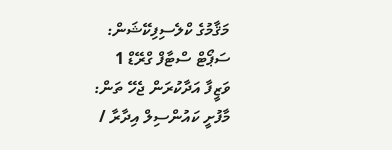މަޤާމުގެ ކްލެސިފިކޭޝަން:
ސަޕޯޓް ސްޓާފް ގްރޭޑް 1
ވަޒީފާ އަދާކުރަން ޖެހޭ ތަން:
މާފުށީ ކައުންސިލް އިދާރާ /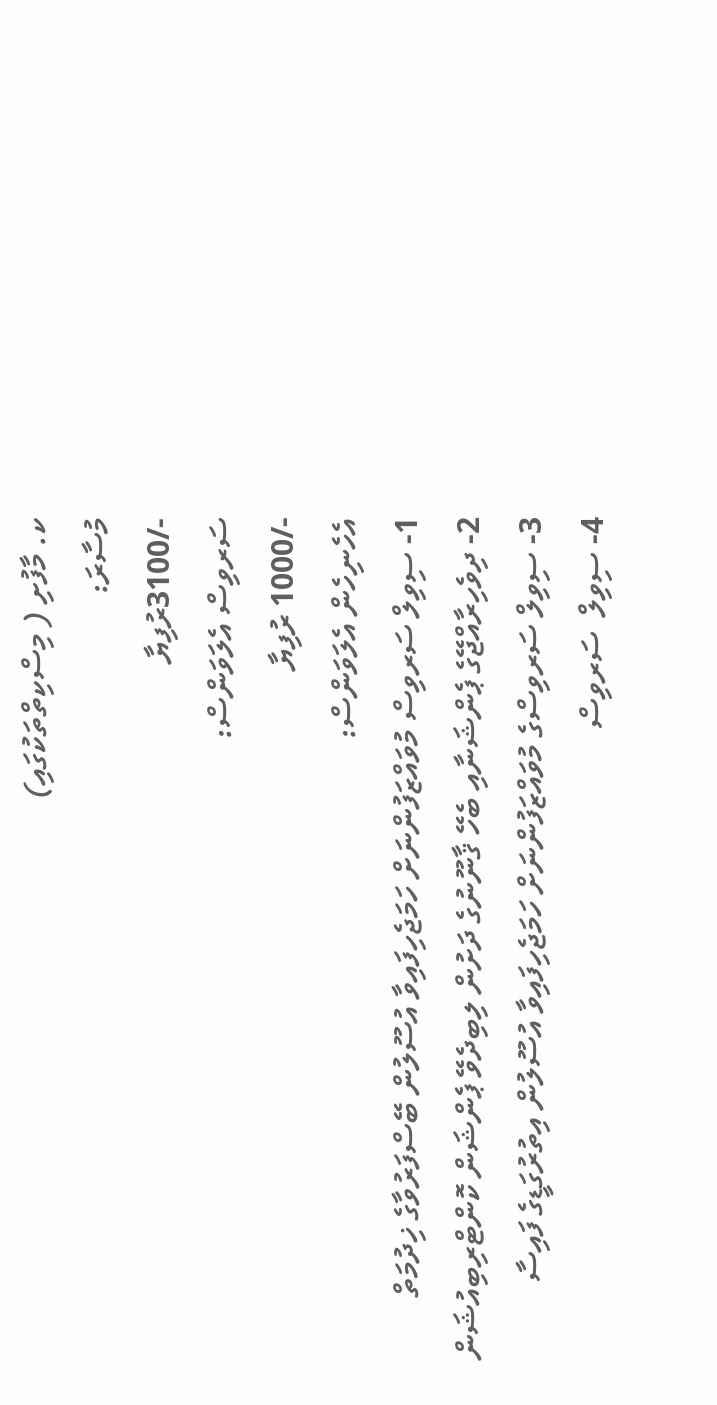ކ. މާފުށި ( މިސްކިތްތަކުގައި)
މުސާރަ:
-/3100ރުފިޔާ
ސަރވިސް އެލަވަންސް:
-/1000 ރުފިޔާ
އެހެނިހެން އެލަވަންސް:
1- ސިވިލް ސަރވިސް މުވައްޒަފުންނަށް ހަމަޖެހިފައިވާ އުސޫލުން ބޭސްފަރުވާގެ ޚިދުމަތް
2- ދިވެހިރާއްޖޭގެ ޕެންޝަނާއި ބެހޭ ޤާނޫނުގެ ދަށުން ލިބިދެވޭ ޕެންޝަން ކޮންޓްރިބިއުޝަން
3- ސިވިލް ސަރވިސްގެ މުވައްޒަފުންނަށް ހަމަޖެހިފައިވާ އުސޫލުން އިތުރުގަޑީގެ ފައިސާ
4- ސިވިލް  ސަރވިސް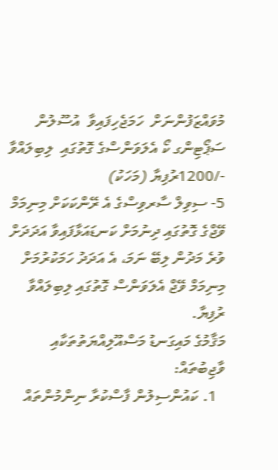މުވައްޒަފުންނަށް  ހަމަޖެހިފައިވާ  އުސޫލުން ސަޕޯޓިންގ ކޯ އެލަވަންސްގެ ގޮތުގައި  ލިބިލައްވާ -/1200ރުފިޔާ (މަހަކު)
5- ސިވިލް ސާރވިސްގެ އެ ރޭންކަކަށް މިނިމަމް ވޭޖްގެ ގޮތުގައި ދިނުމަށް ކަނޑައަޅާފައިވާ އަދަދަށް ވުރެ މަދުން ލިބޭ ނަމަ، އެ އަދަދު ހަމަކުރުމަށް މިނިމަމް ވޭޖް އެލަވަންސް ގޮތުގައި ލިބިލައްވާ ރުފިޔާ.
މަޤާމުގެ މައިގަނޑު މަސްއޫލިއްޔަތުތަކާއި ވާޖިބުތައް:
  1. ކައުންސިލުން ފާސްކުރާ ނިންމުންތައް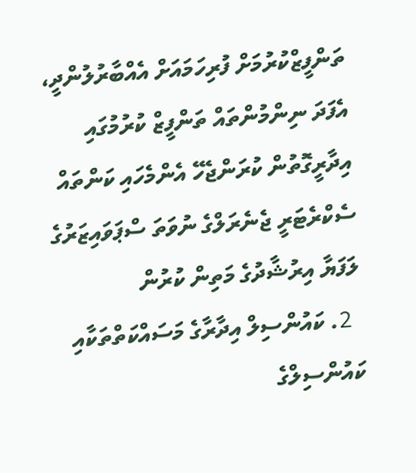ތަންފީޒްކުރުމަށް ފުރިހަމައަށް އެއްބާރުލުންދީ، އެފަދަ ނިންމުންތައް ތަންފީޒް ކުރުމުގައި އިދާރީގޮތުން ކުރަންޖެހޭ އެންމެހައި ކަންތައް ސެކްރެޓަރީ ޖެނެރަލްގެ ނުވަތަ ސްޕަވައިޒަރުގެ ލަފަޔާ އިރުޝާދުގެ މަތިން ކުރުން
  2. ކައުންސިލް އިދާރާގެ މަސައްކަތްތަކާއި ކައުންސިލްގެ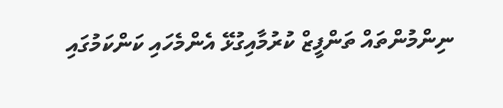ނިންމުންތައް ތަންފީޒް ކުރުމާއިގުޅޭ އެންމެހައި ކަންކަމުގައި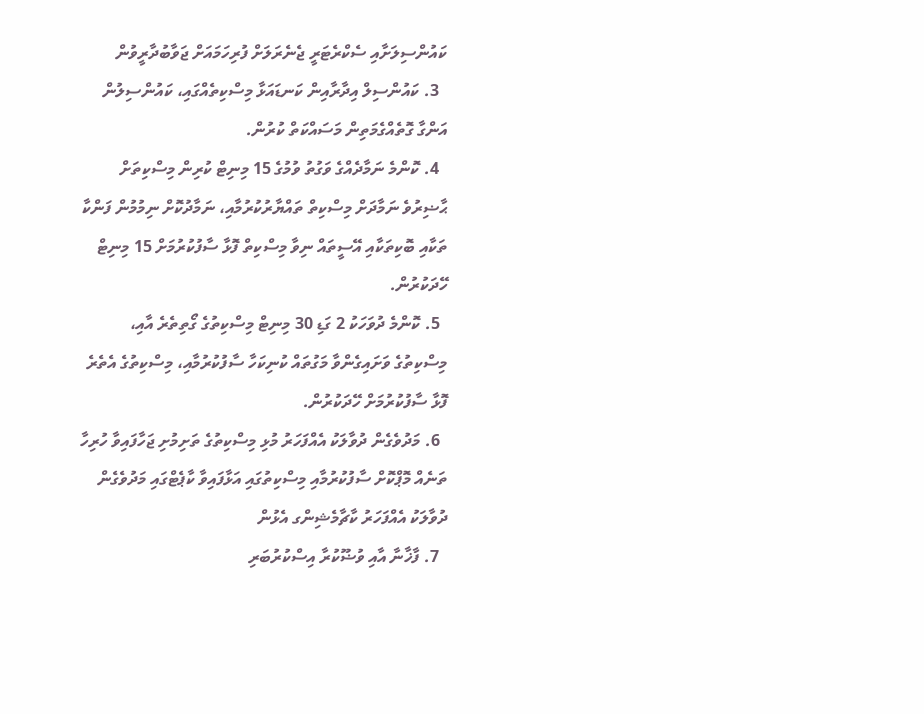ކައުންސިލަށާއި ސެކްރެޓަރީ ޖެނެރަލަށް ފުރިހަމައަށް ޖަވާބުދާރީވުން
  3. ކައުންސިލް އިދާރާއިން ކަނޑައަޅާ މިސްކިތެއްގައި، ކައުންސިލުން އަންގާ ގޮތެއްގެމަތިން މަސައްކަތް ކުރުން.
  4. ކޮންމެ ނަމާދެއްގެ ވަގުތު ވުމުގެ 15 މިނިޓް ކުރިން މިސްކިތަށް ޙާޟިރުވެ ނަމާދަށް މިސްކިތް ތައްޔާރުކުރުމާއި، ނަމާދުކޮށް ނިމުމުން ފަންކާ ތަކާއި ބޮކިތަކާއި އޭސީތައް ނިވާ މިސްކިތް ފޮޅާ ސާފުކުރުމަށް 15 މިނިޓް ހޭދަކުރުން.
  5. ކޮންމެ ދުވަހަކު 2 ގަޑި 30 މިނިޓް މިސްކިތުގެ ގޯތިތެރެ އާއި، މިސްކިތުގެ ވަށައިގެންވާ މަގުތައް ކުނިކަހާ ސާފުކުރުމާއި، މިސްކިތުގެ އެތެރެ ފޮޅާ ސާފުކުރުމަށް ހޭދަކުރުން.
  6. މަދުވެގެން ދުވާލަކު އެއްފަހަރު މުޅި މިސްކިތުގެ ތަށިމުށި ޖަހާފައިވާ ހުރިހާ ތަނެއް މޮޕްކޮށް ސާފުކުރުމާއި މިސްކިތުގައި އަޅާފައިވާ ކާޕެޓްގައި މަދުވެގެން ދުވާލަކު އެއްފަހަރު ކާޗާމެޝިންގ އެޅުން
  7. ފާޚާނާ އާއި ވުޟޫކުރާ އިސްކުރުބަރި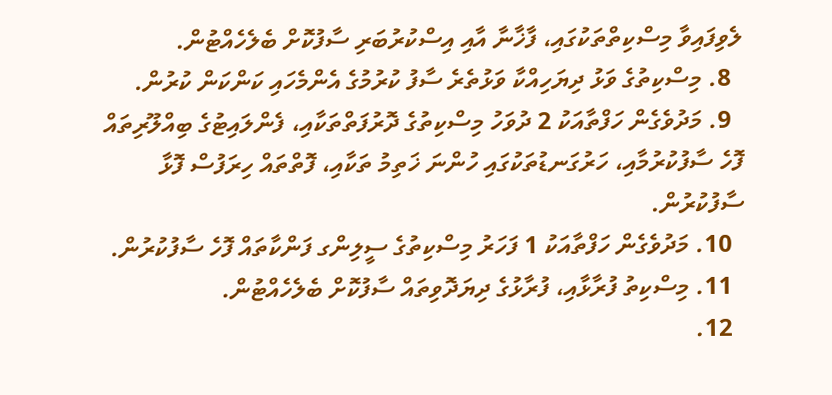ލެވިފައިވާ މިސްކިތްތަކުގައި، ފާޚާނާ އާއި އިސްކުރުބަރި ސާފުކޮށް ބެލެހެއްޓުން.
  8. މިސްކިތުގެ ވަޅު ދިޔަހިއްކާ ވަޅުތެރެ ސާފު ކުރުމުގެ އެންމެހައި ކަންކަން ކުރުން.
  9. މަދުވެގެން ހަފްތާއަކު 2 ދުވަހު މިސްކިތުގެ ދޮރުފަތްތަކާއި، ފެންލައިޓުގެ ބިއްލޫރިތައް ފޮހެ ސާފުކުރުމާއި، ހަރުގަނޑުތަކުގައި ހުންނަ ޚަތިމު ތަކާއި، ފޮތްތައް ހިރަފުސް ފޮޅާ ސާފުކުރުން.
  10. މަދުވެގެން ހަފްތާއަކު 1 ފަހަރު މިސްކިތުގެ ސީލިންގ ފަންކާތައް ފޮހެ ސާފުކުރުން.
  11. މިސްކިތު ފުރާޅާއި، ފުރާޅުގެ ދިޔަދޮވިތައް ސާފުކޮށް ބެލެހެއްޓުން.
  12.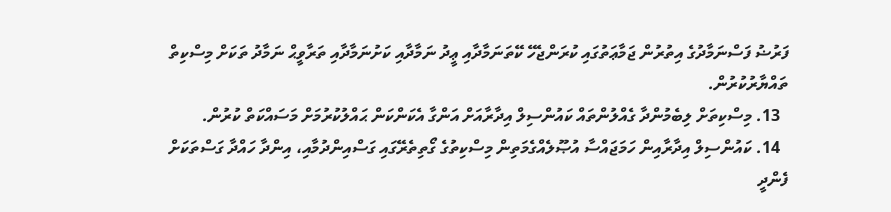ފަރުޟު ފަސްނަމާދުގެ އިތުރުން ޖަމާޢަތުގައި ކުރަންޖެހޭ ކޭތަނަމާދާއި ޢީދު ނަމާދާއި ކަށުނަމާދާއި ތަރާވީޙް ނަމާދު ތަކަށް މިސްކިތް ތައްޔާރުކުރުން.
  13. މިސްކިތަށް ލިބެމުންދާ ގެއްލުންތައް ކައުންސިލް އިދާރާއަށް އަންގާ އެކަންކަން ޙައްލުކުރުމަށް މަސައްކަތް ކުރުން.
  14. ކައުންސިލް އިދާރާއިން ހަމަޖައްސާ އުޞޫލެއްގެމަތިން މިސްކިތުގެ ގޯތިތެރޭގައި ގަސްއިންދުމާއި، އިންދާ ހައްދާ ގަސްތަކަށް ފެންދީ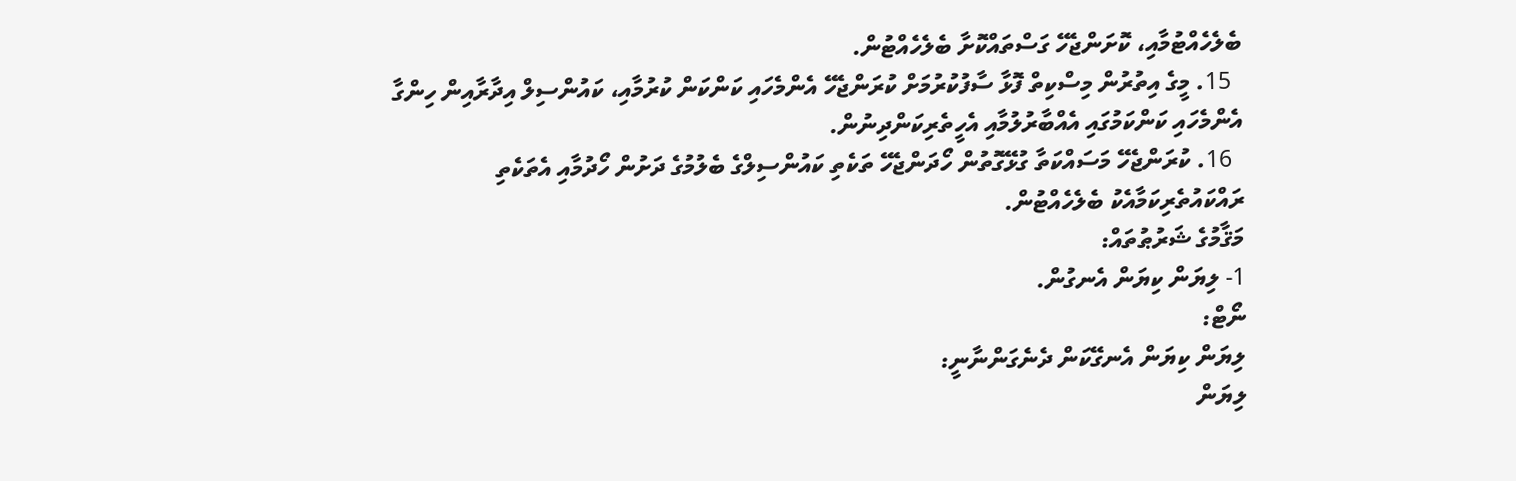ބެލެހެއްޓުމާއި، ކޮށަންޖެހޭ ގަސްތައްކޮށާ ބެލެހެއްޓުން.
  15. މީގެ އިތުރުން މިސްކިތް ފޮޅާ ސާފުކުރުމަށް ކުރަންޖެހޭ އެންމެހައި ކަންކަން ކުރުމާއި، ކައުންސިލް އިދާރާއިން ހިންގާ އެންމެހައި ކަންކަމުގައި އެއްބާރުލުމާއި އެހީތެރިކަންދިނުން.
  16. ކުރަންޖެހޭ މަސައްކަތާ ގުޅޭގޮތުން ހޯދަންޖެހޭ ތަކެތި ކައުންސިލްގެ ބެލުމުގެ ދަށުން ހޯދުމާއި އެތަކެތި ރައްކައުތެރިކަމާއެކު ބެލެހެއްޓުން.
މަޤާމުގެ ޝަރުޠުތައް:
1- ލިޔަން ކިޔަން އެނގުން.
ނޯޓް:
ލިޔަން ކިޔަން އެނގޭކަން ދެނެގަންނާނީ:
ލިޔަން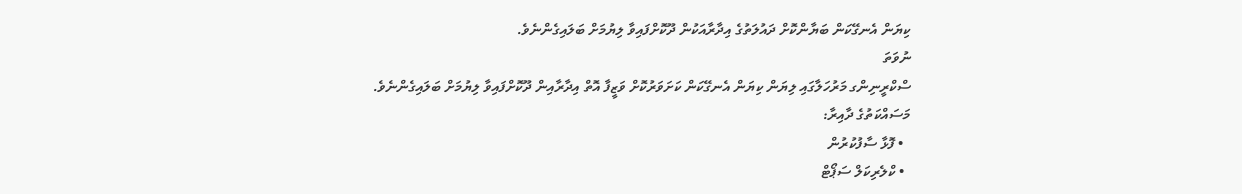ކިޔަން އެނގޭކަން ބަޔާންކޮށް ދައުލަތުގެ އިދާރާއަކުން ދޫކޮށްފައިވާ ލިޔުމަށް ބަލައިގެންނެވެ.
ނުވަތަ
ސްކްރީނިންގ މަރުހަލާގައި ލިޔަން ކިޔަން އެނގޭކަން ކަށަވަރުކޮށް ވަޒީފާ އޮތް އިދާރާއިން ދޫކޮށްފައިވާ ލިޔުމަށް ބަލައިގެންނެވެ.
މަސައްކަތުގެ ދާއިރާ:
  • ފޮޅާ ސާފުކުރުން
  • ކްލެރިކަލް ސަޕޯޓް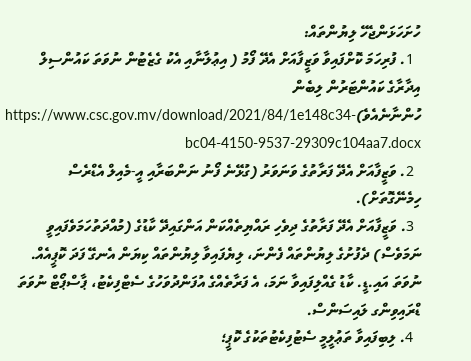ހުށަހަޅަންޖެހޭ ލިޔުންތައް:
  1. ފުރިހަމަ ކޮށްފައިވާ ވަޒީފާއަށް އެދޭ ފޯމު ( އިޢުލާނާއި އެކު ގެޒެޓުން ނުވަތަ ކައުންސިލް އިދާރާގެ ކައުންޓަރުން ލިބެން ހުންނާނެއެވެ)https://www.csc.gov.mv/download/2021/84/1e148c34-bc04-4150-9537-29309c104aa7.docx
  2. ވަޒީފާއަށް އެދޭ ފަރާތުގެ ވަނަވަރު (ގުޅޭނެ ފޯނު ނަންބަރާއި އީ-މެއިލް އެޑްރެސް ހިމެނޭގޮތަށް).
  3. ވަޒީފާއަށް އެދޭ ފަރާތުގެ ދިވެހި ރައްޔިތެއްކަން އަންގައިދޭ ކާޑުގެ (މުއްދަތުހަމަވެފައިވީ ނަމަވެސް) ދެފުށުގެ ލިޔުންތައް ފެންނަ، ލިޔެފައިވާ ލިޔުންތައް ކިޔަން އެނގޭ ފަދަ ކޮޕީއެއް. ނުވަތަ އައި.ޑީ. ކާޑު ގެއްލިފައިވާ ނަމަ، އެ ފަރާތެއްގެ އުފަންދުވަހުގެ ސެޓްފިކެޓު، ޕާސްޕޯޓް ނުވަތަ ޑްރައިވިންގ ލައިސަންސް.
  4. ލިބިފައިވާ ތަޢުލީމީ ސެޓުފިކެޓުތަކުގެ ކޮޕީ؛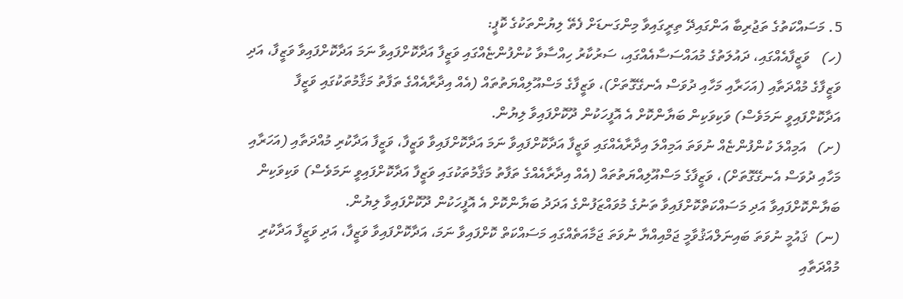5. މަސައްކަތުގެ ތަޖުރިބާ އަންގައިދޭ ތިރީގައިވާ މިންގަނޑަށް ފެތޭ ލިޔުންތަކުގެ ކޮޕީ:
(ހ)   ވަޒީފާއެއްގައި، ދައުލަތުގެ މުއައްސަސާއެއްގައި، ސަރުކާރު ހިއްސާވާ ކުންފުންޏެއްގައި ވަޒީފާ އަދާކޮށްފައިވާ ނަމަ އަދާކޮށްފައިވާ ވަޒީފާ، އަދި ވަޒީފާގެ މުއްދަތާއި (އަހަރާއި މަހާއި ދުވަސް އެނގޭގޮތަށް)، ވަޒީފާގެ މަސްއޫލިއްޔަތުތައް (އެއް އިދާރާއެއްގެ ތަފާތު މަޤާމުތަކުގައި ވަޒީފާ އަދާކޮށްފައިވީ ނަމަވެސް) ވަކިވަކިން ބަޔާންކޮށް އެ އޮފީހަކުން ދޫކޮށްފައިވާ ލިޔުން.
(ށ)   އަމިއްލަ ކުންފުންޏެއް ނުވަތަ އަމިއްލަ އިދާރާއެއްގައި ވަޒީފާ އަދާކޮށްފައިވާ ނަމަ އަދާކޮށްފައިވާ ވަޒީފާ، ވަޒީފާ އަދާކުރި މުއްދަތާއި (އަހަރާއި މަހާއި ދުވަސް އެނގޭގޮތަށް)، ވަޒީފާގެ މަސްއޫލިއްޔަތުތައް (އެއް އިދާރާއެއްގެ ތަފާތު މަޤާމުތަކުގައި ވަޒީފާ އަދާކޮށްފައިވީ ނަމަވެސް) ވަކިވަކިން ބަޔާންކޮށްފައިވާ އަދި މަސައްކަތްކޮށްފައިވާ ތަނުގެ މުވައްޒަފުންގެ އަދަދު ބަޔާންކޮށް އެ އޮފީހަކުން ދޫކޮށްފައިވާ ލިޔުން.
(ނ)  ޤައުމީ ނުވަތަ ބައިނަލްއަޤުވާމީ ޖަމްއިއްޔާ ނުވަތަ ޖަމާއަތެއްގައި މަސައްކަތް ކޮށްފައިވާ ނަމަ، އަދާކޮށްފައިވާ ވަޒީފާ، އަދި ވަޒީފާ އަދާކުރި މުއްދަތާއި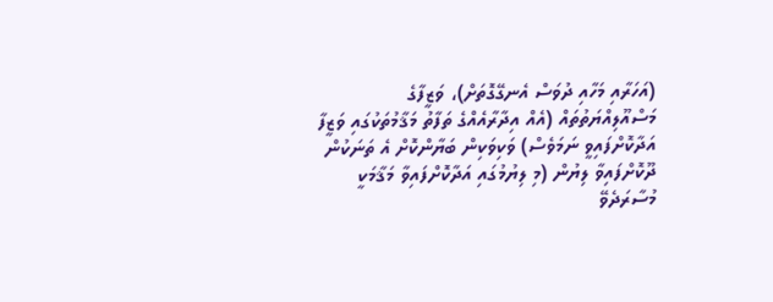(އަހަރާއި މަހާއި ދުވަސް އެނގޭގޮތަށް)، ވަޒީފާގެ މަސްއޫލިއްޔަތުތައް (އެއް އިދާރާއެއްގެ ތަފާތު މަޤާމުތަކުގައި ވަޒީފާ އަދާކޮށްފައިވީ ނަމަވެސް) ވަކިވަކިން ބަޔާންކޮށް އެ ތަނަކުން ދޫކޮށްފައިވާ ލިޔުން (މި ލިޔުމުގައި އަދާކޮށްފައިވާ މަޤާމަކީ މުސާރަދެވޭ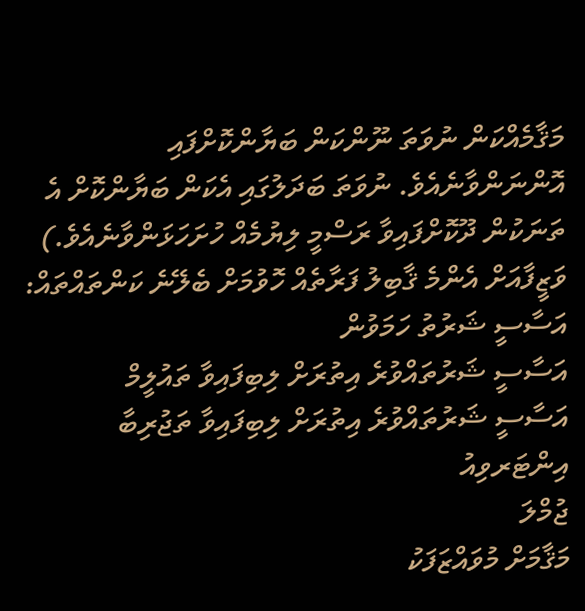މަޤާމެއްކަން ނުވަތަ ނޫންކަން ބަޔާންކޮށްފައި އޮންނަންވާނެއެވެ. ނުވަތަ ބަދަލުގައި އެކަން ބަޔާންކޮށް އެ ތަނަކުން ދޫކޮށްފައިވާ ރަސްމީ ލިޔުމެއް ހުށަހަޅަންވާނެއެވެ.)
ވަޒީފާއަށް އެންމެ ޤާބިލު ފަރާތެއް ހޮވުމަށް ބެލޭނެ ކަންތައްތައް:
އަސާސީ ޝަރުތު ހަމަވުން
އަސާސީ ޝަރުތައްވުރެ އިތުރަށް ލިބިފައިވާ ތައުލީމް
އަސާސީ ޝަރުތައްވުރެ އިތުރަށް ލިބިފައިވާ ތަޖުރިބާ
އިންޓަރވިއު
ޖުމްލަ
މަޤާމަށް މުވައްޒަފަކު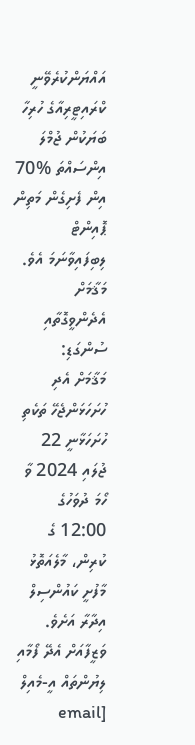އައްޔަންކުރެވޭނީ ކްރައިޓީރިއާގެ ހުރިހާ ބަޔަކުން ޖުމްލަ އިންސައްތަ %70 އިން ފެށިގެން މަތިން ޕޮއިންޓް ލިބިފައިވާނަމަ އެވެ.
މަޤާމަށް އެދެންވީގޮތާއި ސުންގަޑި:
މަޤާމަށް އެދި ހުށަހަޅަންޖެހޭ ތަކެތި ހުށަހަޅާނީ 22 ޖުލައި 2024 ވާ ހޯމަ ދުވަހުގެ 12:00 ގެ ކުރިން، މާލެއަތޮޅު މާފުށީ ކައުންސިލް އިދާރާ އަށެވެ. ވަޒީފާއަށް އެދޭ ފޯމާއި ލިޔުންތައް އީ-މެއިލް [email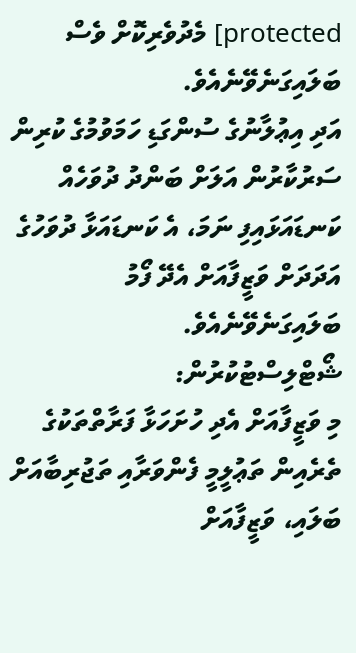protected] މެދުވެރިކޮށް ވެސް ބަލައިގަނެވޭނެއެވެ.
އަދި އިޢުލާނުގެ ސުންގަޑި ހަމަވުމުގެ ކުރިން ސަރުކާރުން އަލަށް ބަންދު ދުވަހެއް ކަނޑައަޅައިފި ނަމަ، އެ ކަނޑައަޅާ ދުވަހުގެ އަދަދަށް ވަޒީފާއަށް އެދޭ ފޯމު ބަލައިގަނެވޭނެއެވެ.
ޝޯޓްލިސްޓުކުރުން:
މި ވަޒީފާއަށް އެދި ހުށަހަޅާ ފަރާތްތަކުގެ ތެރެއިން ތަޢުލީމީ ފެންވަރާއި ތަޖުރިބާއަށް ބަލައި، ވަޒީފާއަށް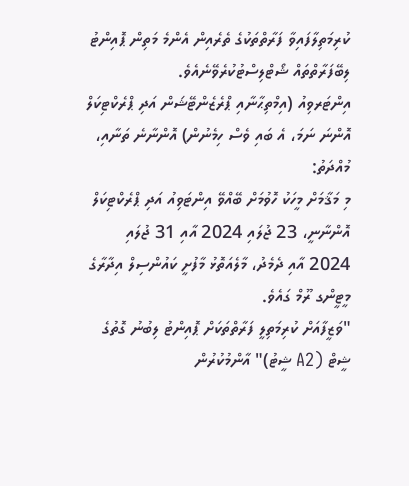ކުރިމަތިލާފައިވާ ފަރާތްތަކުގެ ތެރެއިން އެންމެ މަތިން ޕޮއިންޓު ލިބޭފަރާތްތައް ޝޯޓްލިސްޓުކުރެވޭނެއެވެ.
އިންޓަރވިއު (އިމްތިޙާނާއި ޕްރެޒެންޓޭޝަން އަދި ޕްރެކްޓިކަލް އޮންނަ ނަމަ، އެ ބައި ވެސް ހިމެނުން) އޮންނާނެ ތަނާއި، މުއްދަތު:
މި މަޤާމަށް މީހަކު ހޮވުމަށް ބޭއްވޭ އިންޓަވިއު އަދި ޕްރެކްޓިކަލް އޮންނާނީ، 23 ޖުލައި 2024 އާއި 31 ޖުލައި 2024 އާއި ދެމެދު، މާލެއަތޮޅު މާފުށީ ކައުންސިލް އިދާރާގެ މީޓީންގ ރޫމް ގައެވެ.
"ވަޒީފާއަށް ކުރިމަތިލީ ފަރާތްތަކަށް ޕޮއިންޓު ލިބުނު ގޮތުގެ ޝީޓް (A2 ޝީޓު)" އާންމުކުރުން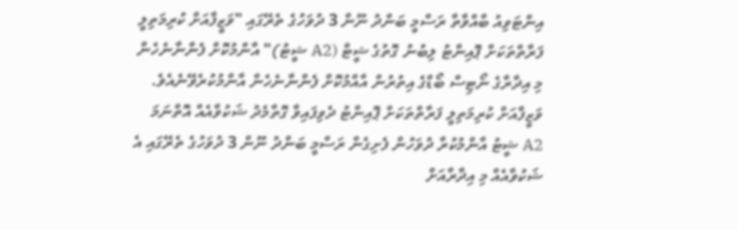އިންޓަވިއު ބާއްވާތާ ރަސްމީ ބަންދު ނޫން 3 ދުވަހުގެ ތެރޭގައި "ވަޒީފާއަށް ކުރިމަތިލީ ފަރާތްތަކަށް ޕޮއިންޓު ލިބުނު ގޮތުގެ ޝީޓް (A2 ޝީޓު)" އާންމުކޮށް ފެންނާނެހެން މި އިދާރާގެ ނޯޓިސް ބޯޑްގެ އިތުރުން އާއްމުކޮށް ފެންނާނެހެން އާންމުކުރެވޭނެއެވެ. ވަޒީފާއަށް ކުރިމަތިލީ ފަރާތްތަކަށް ޕޮއިންޓު ދެވިފައިވާ ގޮތާމެދު ޝަކުވާއެއް އޮތްނަމަ A2 ޝީޓު އާންމުކުރާ ދުވަހުން ފެށިގެން ރަސްމީ ބަންދު ނޫން 3 ދުވަހުގެ ތެރޭގައި އެ ޝަކުވާއެއް މި އިދާރާއަށް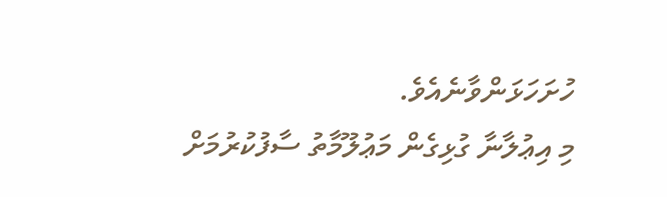ހުށަހަޅަންވާނެއެވެ.
މި އިޢުލާނާ ގުޅިގެން މަޢުލޫމާތު ސާފުކުރުމަށް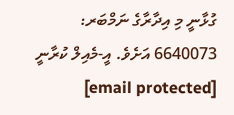ގުޅާނީ މި އިދާރާގެ ނަމްބަރ: 6640073 އަށެވެ. އީ-މެއިލް ކުރާނީ [email protected]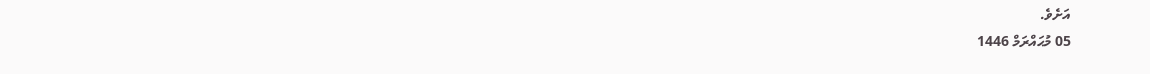އަށެވެ.
05 މުޙައްރަމް 1446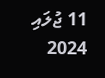11 ޖުލައި  2024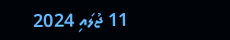11 ޖުލައި 2024